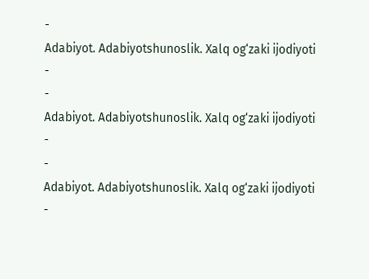-
Adabiyot. Adabiyotshunoslik. Xalq og‘zaki ijodiyoti
-
-
Adabiyot. Adabiyotshunoslik. Xalq og‘zaki ijodiyoti
-
-
Adabiyot. Adabiyotshunoslik. Xalq og‘zaki ijodiyoti
-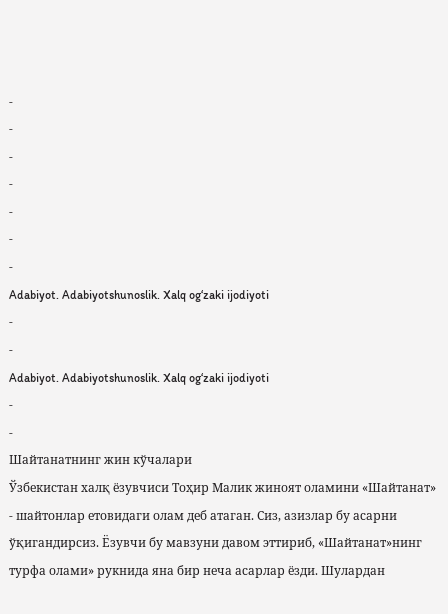-
-
-
-
-
-
-
Adabiyot. Adabiyotshunoslik. Xalq og‘zaki ijodiyoti
-
-
Adabiyot. Adabiyotshunoslik. Xalq og‘zaki ijodiyoti
-
-
Шайтанатнинг жин кўчалари
Ўзбекистан халқ ёзувчиси Тоҳир Малик жиноят оламини «Шайтанат» - шайтонлар етовидаги олам деб атаган. Сиз, азизлар бу асарни ўқигандирсиз. Ёзувчи бу мавзуни давом эттириб, «Шайтанат»нинг турфа олами» рукнида яна бир неча асарлар ёзди. Шулардан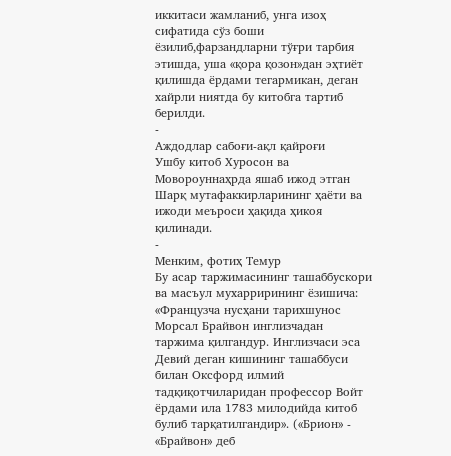иккитаси жамланиб, унга изоҳ сифатида сўз боши ёзилиб,фарзандларни тўғри тарбия этишда, уша «қора қозон»дан эҳтиёт қилишда ёрдами тегармикан, деган хайрли ниятда бу китобга тартиб берилди.
-
Аждодлар сабоғи-ақл қайроғи
Ушбу китоб Хуросон ва Мовороуннаҳрда яшаб ижод этган Шарқ мутафаккирларининг ҳаёти ва ижоди меъроси ҳақида ҳикоя қилинади.
-
Менким, фотиҳ Темур
Бу асар таржимасининг ташаббускори ва масъул мухаррирининг ёзишича: «Французча нусҳани тарихшунос Морсал Брайвон инглизчадан таржима қилгандур. Инглизчаси эса Девий деган кишининг ташаббуси билан Оксфорд илмий тадқиқотчиларидан профессор Войт ёрдами ила 1783 милодийда китоб булиб тарқатилгандир». («Брион» - «Брайвон» деб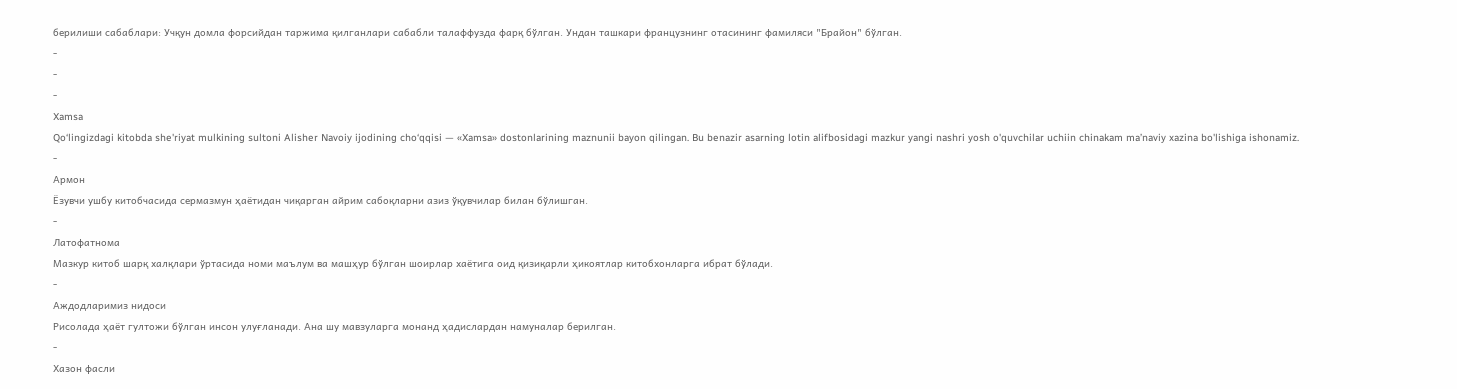берилиши сабаблари: Учқун домла форсийдан таржима қилганлари сабабли талаффузда фарқ бўлган. Ундан ташкари французнинг отасининг фамиляси "Брайон" бўлган.
-
-
-
Xamsa
Qo‘lingizdagi kitobda she'riyat mulkining sultoni Alisher Navoiy ijodining cho‘qqisi — «Xamsa» dostonlarining maznunii bayon qilingan. Bu benazir asarning lotin alifbosidagi mazkur yangi nashri yosh o'quvchilar uchiin chinakam ma’naviy xazina bo'lishiga ishonamiz.
-
Армон
Ёзувчи ушбу китобчасида сермазмун ҳаётидан чиқарган айрим сабоқларни азиз ўқувчилар билан бўлишган.
-
Латофатнома
Мазкур китоб шарқ халқлари ўртасида номи маълум ва машҳур бўлган шоирлар хаётига оид қизиқарли ҳикоятлар китобхонларга ибрат бўлади.
-
Аждодларимиз нидоси
Рисолада ҳаёт гултожи бўлган инсон улуғланади. Ана шу мавзуларга монанд ҳадислардан намуналар берилган.
-
Хазон фасли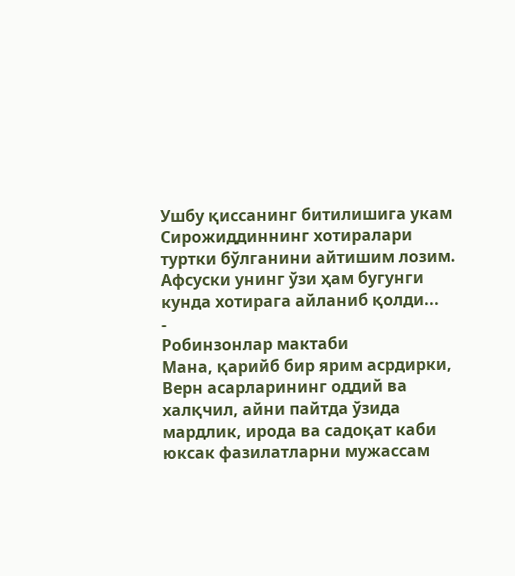Ушбу қиссанинг битилишига укам Сирожиддиннинг хотиралари туртки бўлганини айтишим лозим. Афсуски унинг ўзи ҳам бугунги кунда хотирага айланиб қолди...
-
Робинзонлар мактаби
Мана, қарийб бир ярим асрдирки, Верн асарларининг оддий ва халқчил, айни пайтда ўзида мардлик, ирода ва садоқат каби юксак фазилатларни мужассам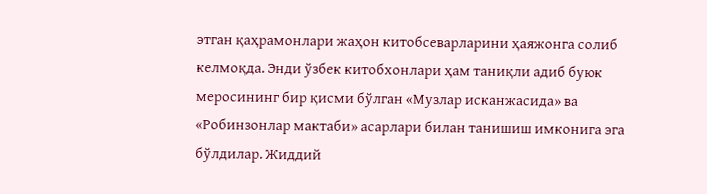этган қаҳрамонлари жаҳон китобсеварларини ҳаяжонга солиб келмоқда. Энди ўзбек китобхонлари ҳам таниқли адиб буюк меросининг бир қисми бўлган «Музлар исканжасида» ва «Робинзонлар мактаби» асарлари билан танишиш имконига эга бўлдилар. Жиддий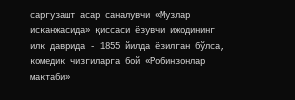саргузашт асар саналувчи «Музлар исканжасида» қиссаси ёзувчи ижодининг илк даврида - 1855 йилда ёзилган бўлса, комедик чизгиларга бой «Робинзонлар мактаби»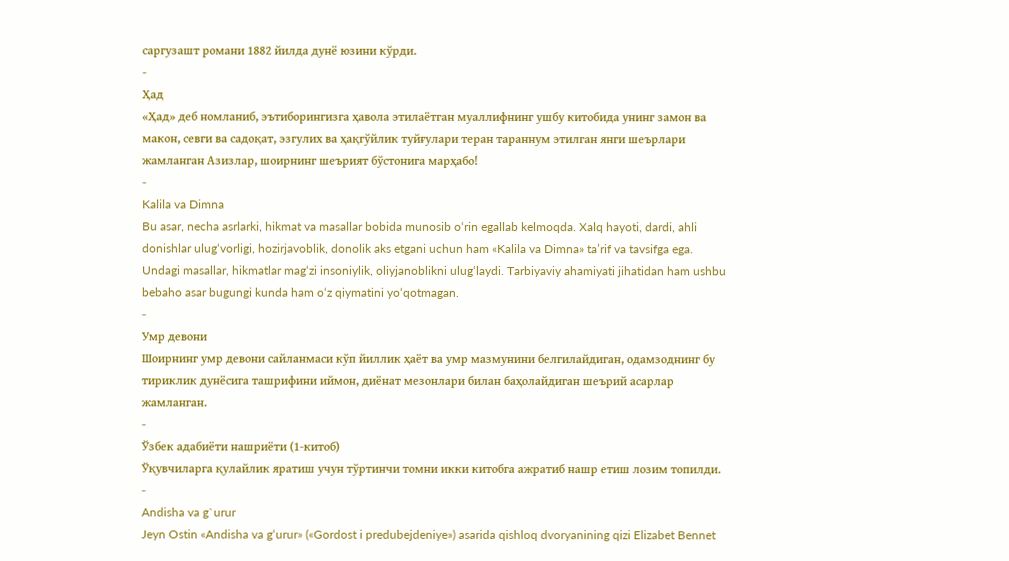саргузашт романи 1882 йилда дунё юзини кўрди.
-
Ҳад
«Ҳад» деб номланиб, эътиборингизга ҳавола этилаётган муаллифнинг ушбу китобида унинг замон ва макон, севги ва садоқат, эзгулих ва ҳақгўйлик туйғулари теран тараннум этилган янги шеърлари жамланган Азизлар, шоирнинг шеърият бўстонига марҳабо!
-
Kalila va Dimna
Bu asar, necha asrlarki, hikmat va masallar bobida munosib o‘rin egallab kelmoqda. Xalq hayoti, dardi, ahli donishlar ulug‘vorligi, hozirjavoblik, donolik aks etgani uchun ham «Kalila va Dimna» ta’rif va tavsifga ega. Undagi masallar, hikmatlar mag‘zi insoniylik, oliyjanoblikni ulug‘laydi. Tarbiyaviy ahamiyati jihatidan ham ushbu bebaho asar bugungi kunda ham o‘z qiymatini yo‘qotmagan.
-
Умр девони
Шоирнинг умр девони сайланмаси кўп йиллик ҳаёт ва умр мазмунини белгилайдиган, одамзоднинг бу тириклик дунёсига ташрифини иймон, диёнат мезонлари билан баҳолайдиган шеърий асарлар жамланган.
-
Ўзбек адабиёти нашриёти (1-китоб)
Ўқувчиларга қулайлик яратиш учун тўртинчи томни икки китобга ажратиб нашр етиш лозим топилди.
-
Andisha va g`urur
Jeyn Ostin «Andisha va g‘urur» («Gordost i predubejdeniye») asarida qishloq dvoryanining qizi Elizabet Bennet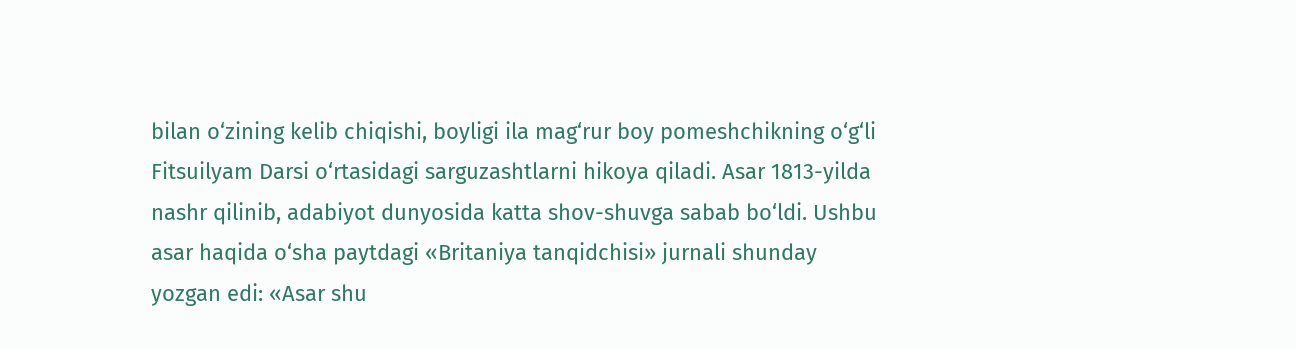bilan o‘zining kelib chiqishi, boyligi ila mag‘rur boy pomeshchikning o‘g‘li Fitsuilyam Darsi o‘rtasidagi sarguzashtlarni hikoya qiladi. Asar 1813-yilda nashr qilinib, adabiyot dunyosida katta shov-shuvga sabab bo‘ldi. Ushbu asar haqida o‘sha paytdagi «Britaniya tanqidchisi» jurnali shunday yozgan edi: «Asar shu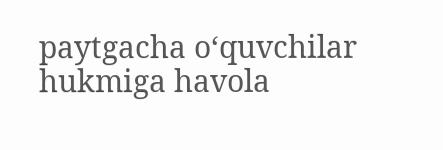paytgacha o‘quvchilar hukmiga havola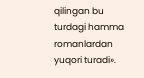qilingan bu turdagi hamma romanlardan yuqori turadi».